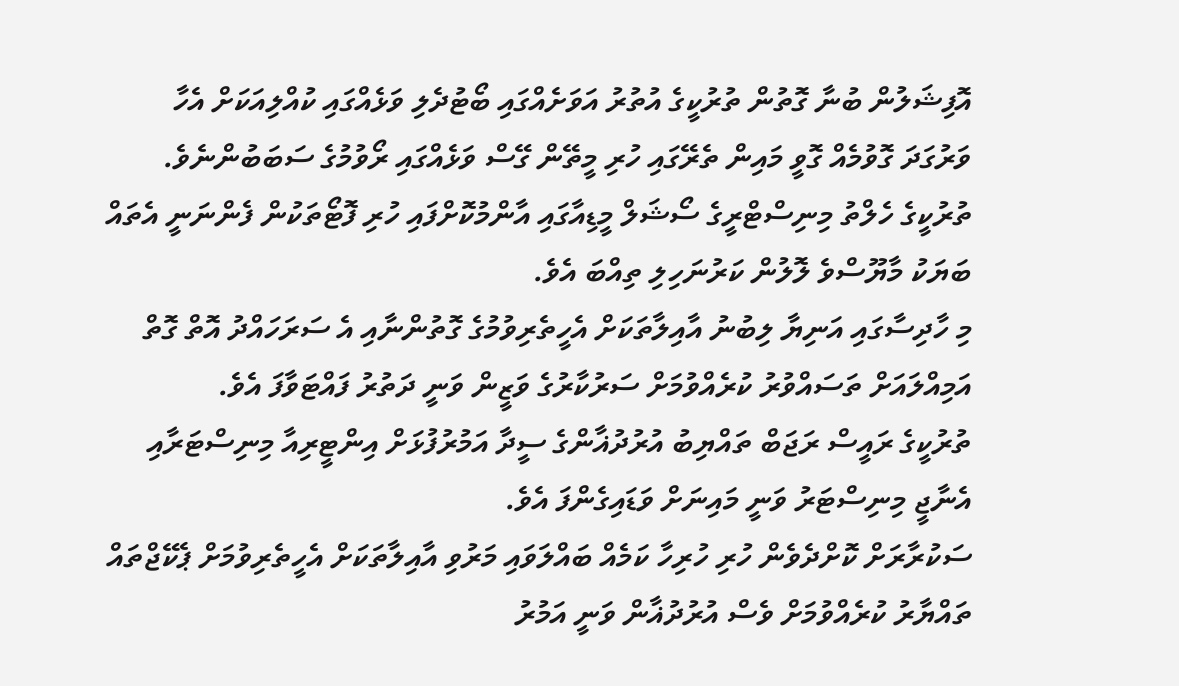އޮފިޝަލުން ބުނާ ގޮތުން ތުރުކީގެ އުތުރު އަވަށެއްގައި ބޯޓުދެލި ވަޅެއްގައި ކުއްލިއަކަށް އެހާ ވަރުގަދަ ގޮވުމެއް ގޮވީ މައިން ތެރޭގައި ހުރި މީތޭން ގޭސް ވަޅެއްގައި ރޯވުމުގެ ސަބަބުންނެވެ.
ތުރުކީގެ ހެލްތު މިނިސްޓްރީގެ ސޯޝަލް މީޑިއާގައި އާންމުކޮށްފައި ހުރި ފޮޓޯތަކުން ފެންނަނީ އެތައް ބަޔަކު މާޔޫސްވެ ލޮލުން ކަރުނަހިލި ތިއްބަ އެވެ.
މި ހާދިސާގައި އަނިޔާ ލިބުނު އާއިލާތަކަށް އެހީތެރިވުމުގެ ގޮތުންނާއި އެ ސަރަހައްދު އޮތް ގޮތް އަމިއްލައަށް ތަސައްވުރު ކުރެއްވުމަށް ސަރުކާރުގެ ވަޒީން ވަނީ ދަތުރު ފައްޓަވާފަ އެވެ.
ތުރުކީގެ ރައީސް ރަޖަބް ތައްޔިބު އުރުދުޣާންގެ ސީދާ އަމުރުފުޅަށް އިންޓީރިއާ މިނިސްޓަރާއި އެނާޖީ މިނިސްޓަރު ވަނީ މައިނަށް ވަޑައިގެންފަ އެވެ.
ސަކުރާރަށް ކޮށްދެވެން ހުރި ހުރިހާ ކަމެއް ބައްލަވައި މަރުވި އާއިލާތަކަށް އެހީތެރިވުމަށް ޕެކޭޖްތައް ތައްޔާރު ކުރެއްވުމަށް ވެސް އުރުދުޣާން ވަނީ އަމުރު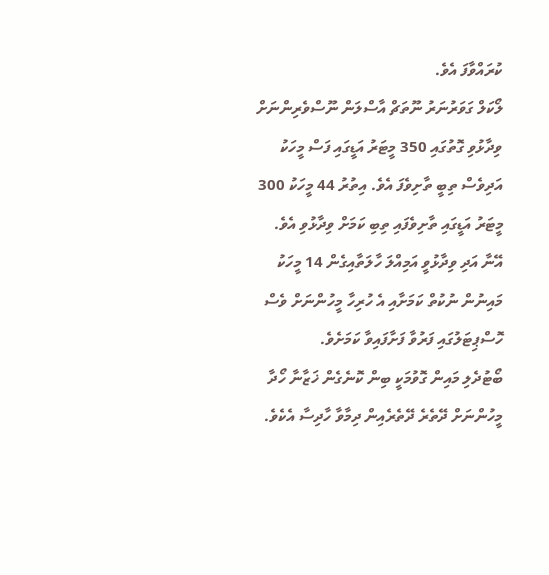ކުރައްވާފަ އެވެ.
ލޯކަލް ގަވަރުނަރު ނޫތަޗް އާސްލަން ނޫސްވެރިންނަށް ވިދާޅުވި ގޮތުގައި 350 މީޓަރު އަޑީގައި ފަސް މީހަކު އަދިވެސް ތިބީ ތާށިވެފަ އެވެ. އިތުރު 44 މީހަކު 300 މީޓަރު އަޑީގައި ތާށިވެފައި ތިބި ކަމަށް ވިދާޅުވި އެވެ.
އޭނާ އަދި ވިދާޅުވީ އަމިއްލަ ހާލަތާއިގެން 14 މީހަކު މައިނުން ނުކުތް ކަމަށާއި އެ ހުރިހާ މީހުންނަށް ވެސް ހޮސްޕިޓަލުގައި ފަރުވާ ފަށާފައިވާ ކަމަށެވެ.
ބޯޓުދެލި މައިން ގޮވުމަކީ ބިން ކޮނެގެން ޚަޒާނާ ހޯދާ މީހުންނަށް ދޭތެރެ ދޭތެރެއިން ދިމާވާ ހާދިސާ އެކެވެ.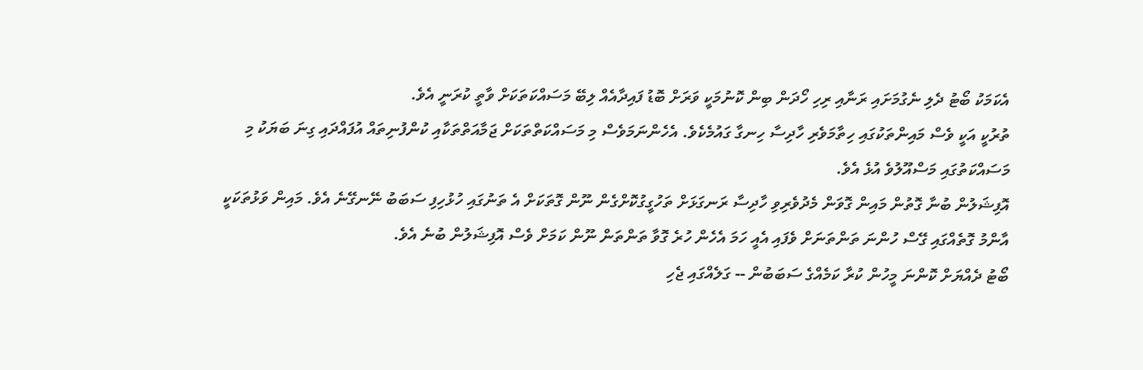އެކަމަކު ބޯޓު ދެލި ނެގުމަށައި ރަނާއި ރިހި ހޯދަން ބިން ކޮނުމަކީ ވަރަށް ބޮޑު ފައިދާއެއް ލިބޭ މަސައްކަތަކަށް ވާތީ ކުރަނީ އެވެ.
ތުރުކީ އަކީ ވެސް މައިންތަކުގައި ހިތާމަވެރި ހާދިސާ ހިނގާ ގައުމެކެވެ. އެހެންނަމަވެސް މި މަސައްކަތްތަކަށް ޖަމާއަތްތަކާއި ކުންފުނިތައް އުފައްދައި ގިނަ ބަޔަކު މި މަސައްކަތުގައި މަސްއޫލުވެ އުޅެ އެވެ.
އޮފިޝަލުން ބުނާ ގޮތުން މައިން ގޮވަން މެދުވެރިވި ހާދިސާ ރަނގަޅަށް ތަހުގީގުކޮށްގެން ނޫން ގޮތަކަށް އެ ތަނުގައި ހުޅުހިފި ސަބަބު ނޭނގޭނެ އެވެ. މައިން ވަޅުތަކަކީ އާންމު ގޮތެއްގައި ގޭސް ހުންނަ ތަންތަނަށް ވެފައި އެއީ ހަމަ އެހެން ހުރެ ގޮވާ ތަންތަން ނޫން ކަމަށް ވެސް އޮފިޝަލުން ބުނެ އެވެ.
ބޯޓު ދެއްޔަށް ކޮންނަ މީހުން ކުރާ ކަމެއްގެ ސަބަބުން -- ގަލެއްގައި ޖެހި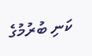ކަނި ބުރުމުގެ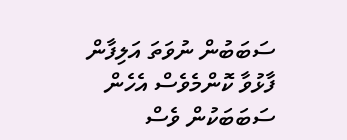ސަބަބުން ނުވަތަ އަލިފާން ފާޅުވާ ކޮންމެވެސް އެހެން ސަބަބަކުން ވެސް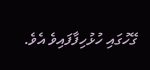ގޭހުގައި ހުޅުހިފާފައިވެ އެވެ.